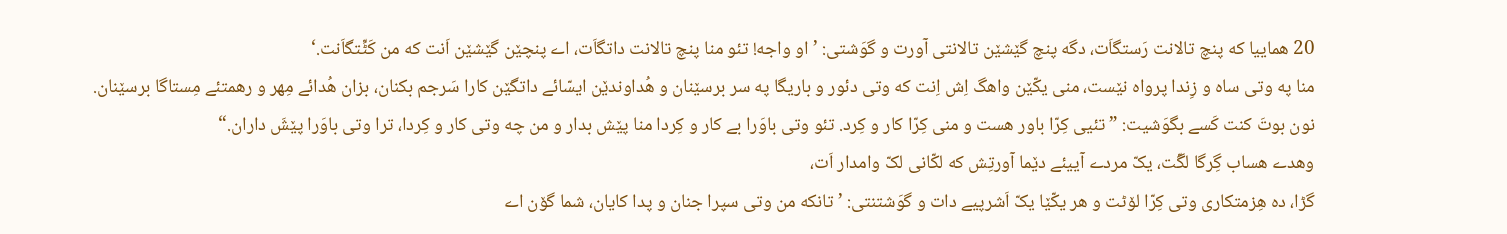20 هماییا که پنچ تالانت رَستگاَت، دگه پنچ گێشێن تالانتی آورت و گوَشتی: ’او واجه! تئو منا پنچ تالانت داتگاَت، اے پنچێن گێشێن اَنت که من کَٹِّتگاَنت.‘
منا په وتی ساه و زِندا پرواه نێست، منی یکّێن واهگ اِش اِنت که وتی دئور و باریگا په سر برسێنان و هُداوندێن ایسّائے داتگێن کارا سَرجم بکنان، بزان هُدائے مِهر و رهمتئے مِستاگا برسێنان.
نون بوتَ کنت کَسے بگوَشیت: ”تئیی کِرّا باور هست و منی کِرّا کار و کِرد. تئو وتی باوَرا بے کار و کِردا منا پێش بدار و من چه وتی کار و کِردا، ترا وتی باوَرا پێشَ داران.“
وهدے هساب گِرگا لگّت، یکّ مردے آییئے دێما آورتِش که لکّانی لکّ وامدار اَت،
گڑا، ده هِزمتکاری وتی کِرّا لۆٹت و هر یکّێا یکّ اَشرپیے دات و گوَشتنتی: ’تانکه من وتی سپرا جنان و پدا کایان، شما گۆن اے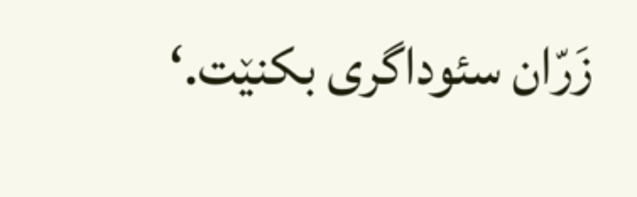زَرّان سئوداگری بکنێت.‘